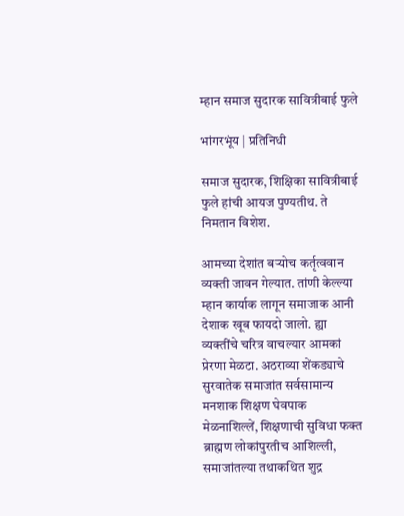म्हान समाज सुदारक सावित्रीबाई फुले

भांगरभूंय | प्रतिनिधी

समाज सुदारक, शिक्षिका सावित्रीबाई फुले हांची आयज पुण्यतीथ. ते निमतान विशेश.

आमच्या देशांत बऱ्योच कर्तृत्ववान व्यक्ती जावन गेल्यात. तांणी केल्ल्या म्हान कार्याक लागून समाजाक आनी देशाक खूब फायदो जालो. ह्या व्यक्तींचे चरित्र वाचल्यार आमकां प्रेरणा मेळटा. अठराव्या शेंकड्याचे सुरवातेक समाजांत सर्वसामान्य मनशाक शिक्षण घेवपाक मेळनाशिल्लें, शिक्षणाची सुविधा फक्त ब्राह्मण लोकांपुरतीच आशिल्ली, समाजांतल्या तथाकथित शुद्र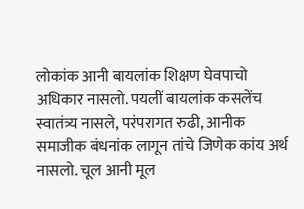लोकांक आनी बायलांक शिक्षण घेवपाचो अधिकार नासलो. पयलीं बायलांक कसलेंच स्वातंत्र्य नासले, परंपरागत रुढी, आनीक समाजीक बंधनांक लागून तांचे जिणेक कांय अर्थ नासलो. चूल आनी मूल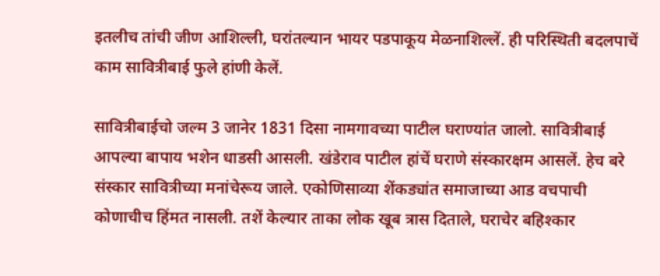इतलीच तांची जीण आशिल्ली, घरांतल्यान भायर पडपाकूय मेळनाशिल्लें. ही परिस्थिती बदलपाचें काम सावित्रीबाई फुले हांणी केलें.

सावित्रीबाईचो जल्म 3 जानेर 1831 दिसा नामगावच्या पाटील घराण्यांत जालो. सावित्रीबाई आपल्या बापाय भशेन धाडसी आसली. खंडेराव पाटील हांचें घराणे संस्कारक्षम आसलें. हेच बरे संस्कार सावित्रीच्या मनांचेरूय जाले. एकोणिसाव्या शेंकड्यांत समाजाच्या आड वचपाची कोणाचीच हिंमत नासली. तशें केल्यार ताका लोक खूब त्रास दिताले, घराचेर बहिश्कार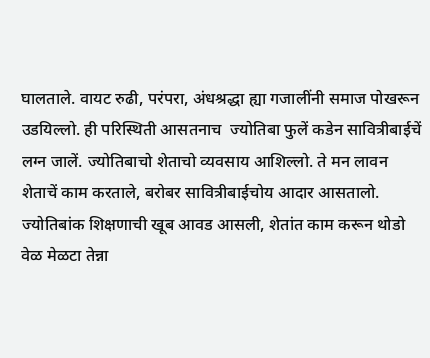घालताले. वायट रुढी, परंपरा, अंधश्रद्धा ह्या गजालींनी समाज पोखरून उडयिल्लो. ही परिस्थिती आसतनाच  ज्योतिबा फुलें कडेन सावित्रीबाईचें लग्न जालें. ज्योतिबाचो शेताचो व्यवसाय आशिल्लो. ते मन लावन शेताचें काम करताले, बरोबर सावित्रीबाईचोय आदार आसतालो. ज्योतिबांक शिक्षणाची खूब आवड आसली, शेतांत काम करून थोडो वेळ मेळटा तेन्ना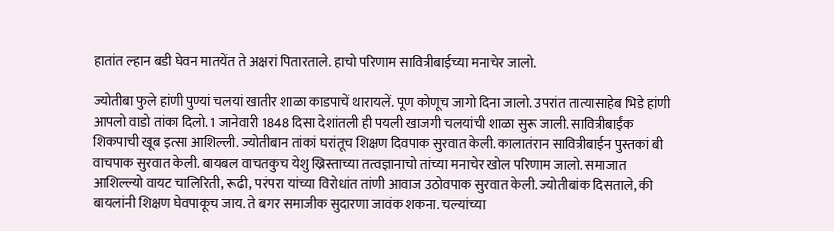हातांत ल्हान बडी घेवन मातयेंत ते अक्षरां पितारताले. हाचो परिणाम सावित्रीबाईच्या मनाचेर जालो.

ज्योतीबा फुले हांणी पुण्यां चलयां खातीर शाळा काडपाचें थारायलें. पूण कोणूच जागो दिना जालो. उपरांत तात्यासाहेब भिडे हांणी आपलो वाडो तांका दिलो. 1 जानेवारी 1848 दिसा देशांतली ही पयली खाजगी चलयांची शाळा सुरू जाली. सावित्रीबाईंक शिकपाची खूब इत्सा आशिल्ली. ज्योतीबान तांकां घरांतूच शिक्षण दिवपाक सुरवात केली. कालातंरान सावित्रीबाईन पुस्तकां बी वाचपाक सुरवात केली. बायबल वाचतकुच येशु ख्रिस्ताच्या तत्वज्ञानाचो तांच्या मनाचेर खोल परिणाम जालो. समाजात  आशिल्ल्यो वायट चालिरिती, रूढी, परंपरा यांच्या विरोधांत तांणी आवाज उठोवपाक सुरवात केली. ज्योतीबांक दिसताले, की बायलांनी शिक्षण घेवपाकूच जाय. ते बगर समाजीक सुदारणा जावंक शकना. चल्यांच्या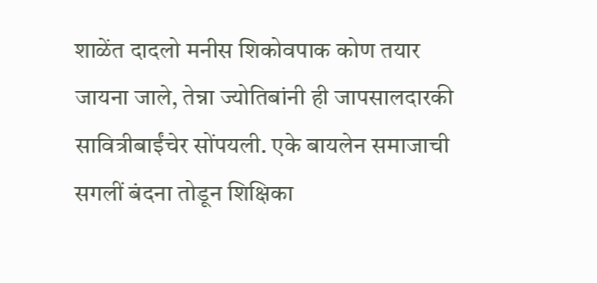शाळेंत दादलो मनीस शिकोवपाक कोण तयार जायना जाले, तेन्ना ज्योतिबांनी ही जापसालदारकी सावित्रीबाईंचेर सोंपयली. एके बायलेन समाजाची सगलीं बंदना तोडून शिक्षिका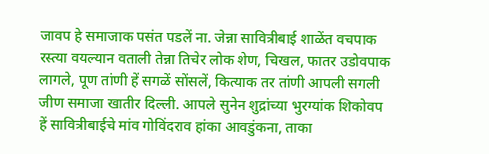जावप हे समाजाक पसंत पडलें ना. जेन्ना सावित्रीबाई शाळेंत वचपाक रस्त्या वयल्यान वताली तेन्ना तिचेर लोक शेण, चिखल, फातर उडोवपाक लागले, पूण तांणी हें सगळें सोंसलें, कित्याक तर तांणी आपली सगली जीण समाजा खातीर दिल्ली. आपले सुनेन शुद्रांच्या भुरग्यांक शिकोवप हें सावित्रीबाईचे मांव गोविंदराव हांका आवडुंकना, ताका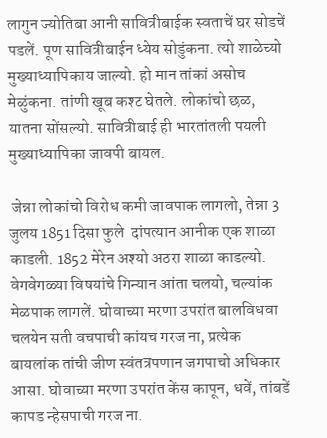लागुन ज्योतिबा आनी सावित्रीबाईक स्वताचें घर सोडचें पडलें. पूण सावित्रीबाईन ध्येय सोडुंकना. त्यो शाळेच्यो मुख्याध्यापिकाय जाल्यो. हो मान तांकां असोच मेळुंकना. तांणी खूब कश्ट घेतले. लोकांचो छळ, यातना सोंसल्यो. सावित्रीबाई ही भारतांतली पयली मुख्याध्यापिका जावपी बायल.

 जेन्ना लोकांचो विरोध कमी जावपाक लागलो, तेन्ना 3 जुलय 1851 दिसा फुले  दांपत्यान आनीक एक शाळा काडली. 1852 मेरेन अश्यो अठरा शाळा काडल्यो. वेगवेगळ्या विषयांचे गिन्यान आंता चलयो, चल्यांक मेळपाक लागलें. घोवाच्या मरणा उपरांत बालविधवा चलयेन सती वचपाची कांयच गरज ना, प्रत्येक बायलांक तांची जीण स्वंतत्रपणान जगपाचो अधिकार आसा. घोवाच्या मरणा उपरांत केंस कापून, धवें, तांबडें कापड न्हेसपाची गरज ना.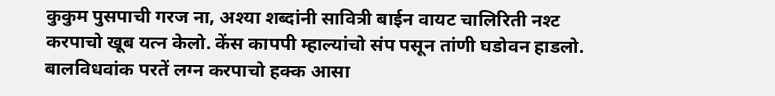कुकुम पुसपाची गरज ना, अश्या शब्दांनी सावित्री बाईन वायट चालिरिती नश्ट करपाचो खूब यत्न केलो. केंस कापपी म्हाल्यांचो संप पसून तांणी घडोवन हाडलो. बालविधवांक परतें लग्न करपाचो हक्क आसा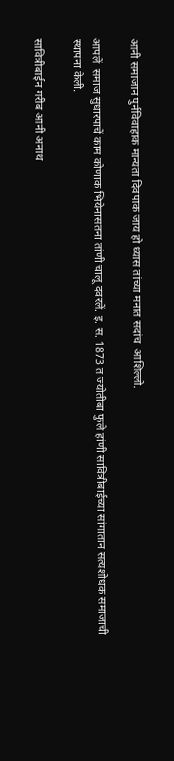आनी समाजान पुर्नविवाहाक मान्यता दिवपाक जाय हो ध्यास तांच्या मनात सदांच  आशिल्लो.

आपलें  समाज सुधारपाचें काम कोणाक भियेनासतना तांणी चालू दवरलें. इ. स. 1873 त ज्योतीबा फुले हांणी सावित्रीबाईच्या सांगातान सत्यशोधक समाजाची स्थापना केली.

सावित्रीबाईन गरीब आनी अनाथ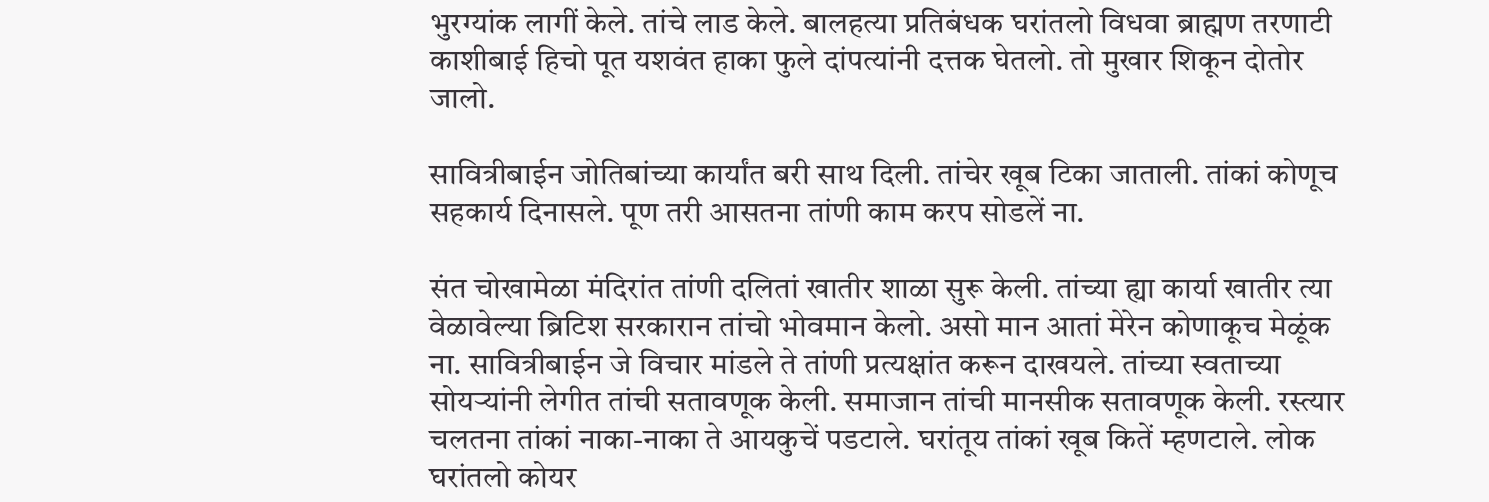भुरग्यांक लागीं केले. तांचे लाड केले. बालहत्या प्रतिबंधक घरांतलो विधवा ब्राह्मण तरणाटी काशीबाई हिचो पूत यशवंत हाका फुले दांपत्यांनी दत्तक घेतलो. तो मुखार शिकून दोतोर जालो.

सावित्रीबाईन जोतिबांच्या कार्यांत बरी साथ दिली. तांचेर खूब टिका जाताली. तांकां कोणूच सहकार्य दिनासले. पूण तरी आसतना तांणी काम करप सोडलें ना.

संत चोखामेळा मंदिरांत तांणी दलितां खातीर शाळा सुरू केली. तांच्या ह्या कार्या खातीर त्या वेळावेल्या ब्रिटिश सरकारान तांचो भोवमान केलो. असो मान आतां मेरेन कोणाकूच मेळूंक ना. सावित्रीबाईन जे विचार मांडले ते तांणी प्रत्यक्षांत करून दाखयले. तांच्या स्वताच्या सोयर्‍यांनी लेगीत तांची सतावणूक केली. समाजान तांची मानसीक सतावणूक केली. रस्त्यार चलतना तांकां नाका-नाका ते आयकुचें पडटाले. घरांतूय तांकां खूब कितें म्हणटाले. लोक घरांतलो कोयर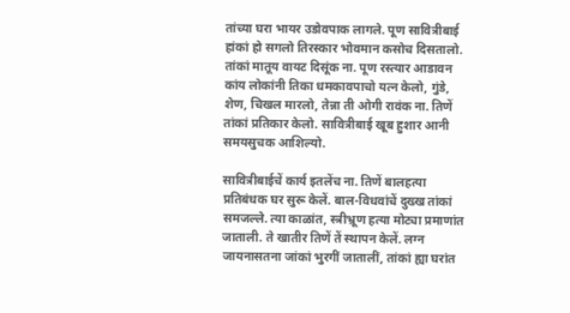तांच्या घरा भायर उडोवपाक लागले. पूण सावित्रीबाई हांकां हो सगलो तिरस्कार भोवमान कसोच दिसतालो. तांकां मातूय वायट दिसूंक ना. पूण रस्त्यार आडावन कांय लोकांनी तिका धमकावपाचो यत्न केलो, गुंडे, शेण, चिखल मारलो, तेन्ना ती ओगी रावंक ना. तिणें तांकां प्रतिकार केलो. सावित्रीबाई खूब हुशार आनी समयसुचक आशिल्यो.

सावित्रीबाईचें कार्य इतलेंच ना. तिणें बालहत्या प्रतिबंधक घर सुरू केलें. बाल-विधवांचें दुख्ख तांकां समजल्ले. त्या काळांत, स्त्रीभ्रूण हत्या मोट्या प्रमाणांत जाताली. ते खातीर तिणें तें स्थापन केलें. लग्न जायनासतना जांकां भुरगीं जातालीं, तांकां ह्या घरांत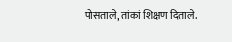पोसताले, तांकां शिक्षण दिताले.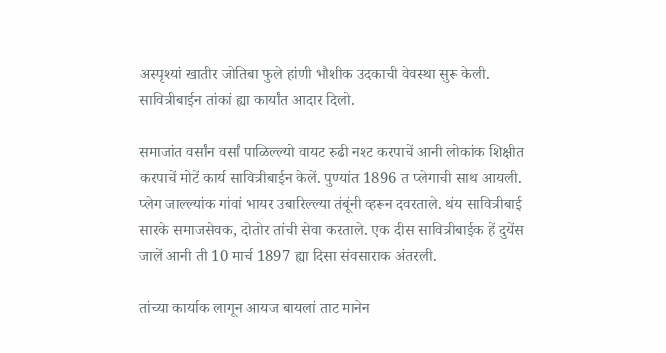अस्पृश्यां खातीर जोतिबा फुले हांणी भौशीक उदकाची वेवस्था सुरू केली. सावित्रीबाईन तांकां ह्या कार्यांत आदार दिलो.

समाजांत वर्सांन वर्सां पाळिल्ल्यो वायट रुढी नश्ट करपाचें आनी लोकांक शिक्षीत करपाचें मोटें कार्य सावित्रीबाईन केलें. पुण्यांत 1896 त प्लेगाची साथ आयली. प्लेग जाल्ल्यांक गांवां भायर उबारिल्ल्या तंबूंनी व्हरून दवरताले. थंय सावित्रीबाई सारके समाजसेवक, दोतोर तांची सेवा करताले. एक दीस सावित्रीबाईक हें दुयेंस जालें आनी ती 10 मार्च 1897 ह्या दिसा संवसाराक अंतरली.

तांच्या कार्याक लागून आयज बायलां ताट मानेन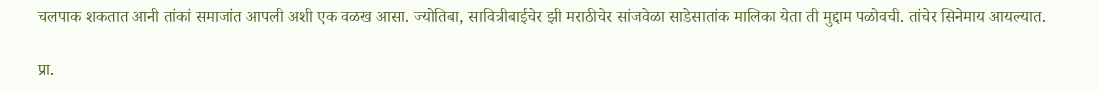चलपाक शकतात आनी तांकां समाजांत आपली अशी एक वळख आसा. ज्योतिबा, सावित्रीबाईचेर झी मराठीचेर सांजवेळा साडेसातांक मालिका येता ती मुद्दाम पळोवची. तांचेर सिनेमाय आयल्यात.

प्रा.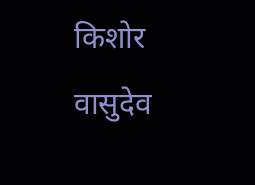किशोर वासुदेव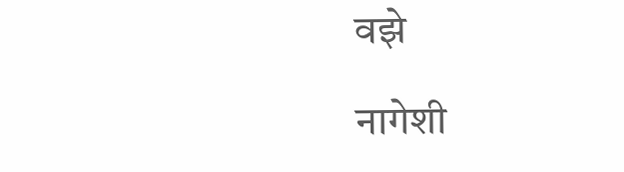वझे

नागेशी